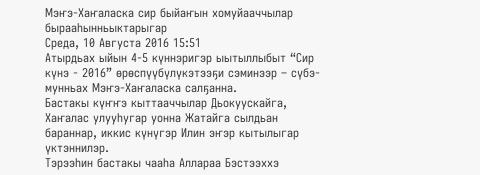Мэҥэ-Хаҥаласка сир быйаҥын хомуйааччылар бырааһынньыктарыгар
Среда, 10 Августа 2016 15:51
Атырдьах ыйын 4-5 күннэригэр ыытыллыбыт “Сир күнэ - 2016” өрөспүүбүлүкэтээҕи сэминээр – сүбэ-мунньах Мэҥэ-Хаҥаласка салҕанна.
Бастакы күҥҥэ кыттааччылар Дьокуускайга, Хаҥалас улууһугар уонна Жатайга сылдьан бараннар, иккис күнүгэр Илин эҥэр кытылыгар үктэннилэр.
Тэрээһин бастакы чааһа Аллараа Бэстээххэ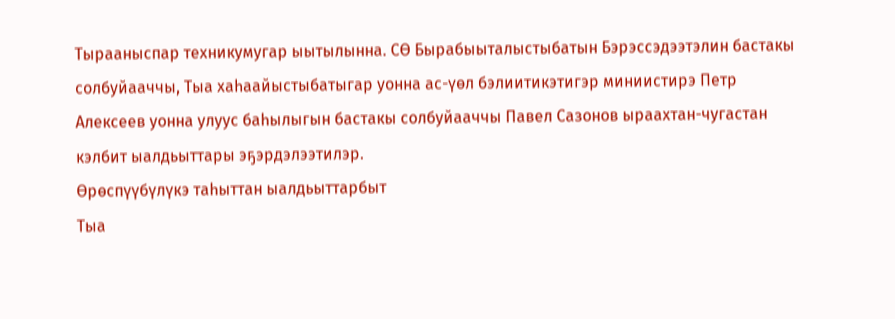Тырааныспар техникумугар ыытылынна. СӨ Бырабыыталыстыбатын Бэрэссэдээтэлин бастакы солбуйааччы, Тыа хаһаайыстыбатыгар уонна ас-үөл бэлиитикэтигэр миниистирэ Петр Алексеев уонна улуус баһылыгын бастакы солбуйааччы Павел Сазонов ыраахтан-чугастан кэлбит ыалдьыттары эҕэрдэлээтилэр.
Өрөспүүбүлүкэ таһыттан ыалдьыттарбыт
Тыа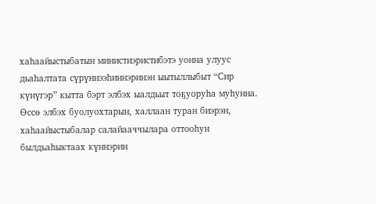хаһаайыстыбатын министиэристибэтэ уонна улуус дьаһалтата сүрүннээһиннэринэн ыытыллыбыт “Сир күнүгэр” кытта бэрт элбэх ыалдьыт тоҕуоруһа муһунна. Өссө элбэх буолуохтарын, халлаан туран биэрэн, хаһаайыстыбалар салайааччылара оттооһун былдьаһыктаах күннэрин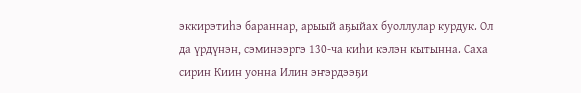эккирэтиһэ бараннар, арыый аҕыйах буоллулар курдук. Ол да үрдүнэн, сэминээргэ 130-ча киһи кэлэн кытынна. Саха сирин Киин уонна Илин эҥэрдээҕи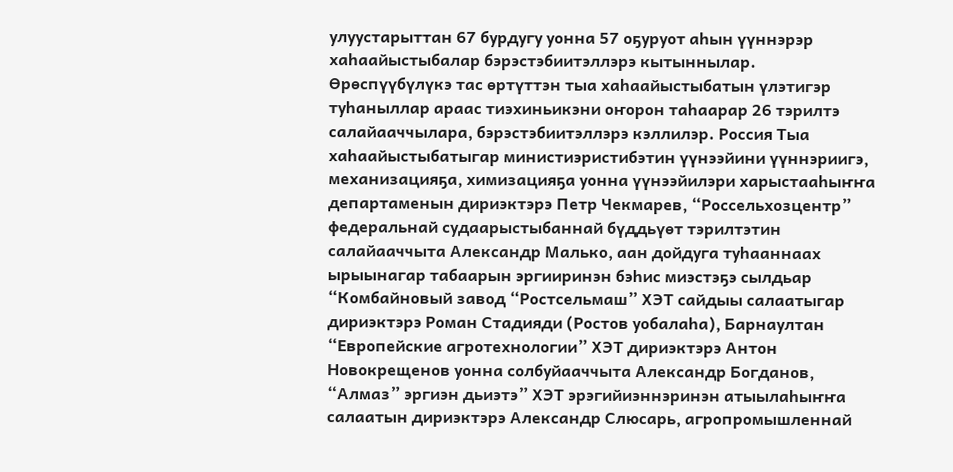улуустарыттан 67 бурдугу уонна 57 оҕуруот аһын үүннэрэр хаһаайыстыбалар бэрэстэбиитэллэрэ кытыннылар. Өрөспүүбүлүкэ тас өртүттэн тыа хаһаайыстыбатын үлэтигэр туһаныллар араас тиэхиньикэни оҥорон таһаарар 26 тэрилтэ салайааччылара, бэрэстэбиитэллэрэ кэллилэр. Россия Тыа хаһаайыстыбатыгар министиэристибэтин үүнээйини үүннэриигэ, механизацияҕа, химизацияҕа уонна үүнээйилэри харыстааһыҥҥа департаменын дириэктэрэ Петр Чекмарев, “Россельхозцентр” федеральнай судаарыстыбаннай бүддьүөт тэрилтэтин салайааччыта Александр Малько, аан дойдуга туһааннаах ырыынагар табаарын эргииринэн бэһис миэстэҕэ сылдьар “Комбайновый завод “Ростсельмаш” ХЭТ сайдыы салаатыгар дириэктэрэ Роман Стадияди (Ростов уобалаһа), Барнаултан “Европейские агротехнологии” ХЭТ дириэктэрэ Антон Новокрещенов уонна солбуйааччыта Александр Богданов, “Алмаз” эргиэн дьиэтэ” ХЭТ эрэгийиэннэринэн атыылаһыҥҥа салаатын дириэктэрэ Александр Слюсарь, агропромышленнай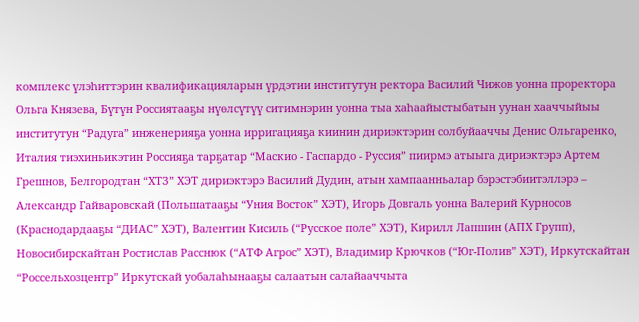комплекс үлэһиттэрин квалификацияларын үрдэтии институтун ректора Василий Чижов уонна проректора Ольга Князева, Бүтүн Россиятааҕы нүөлсүтүү ситимнэрин уонна тыа хаһаайыстыбатын уунан хааччыйыы институтун “Радуга” инженерияҕа уонна ирригацияҕа киинин дириэктэрин солбуйааччы Денис Ольгаренко, Италия тиэхиньикэтин Россияҕа тарҕатар “Маскио - Гаспардо - Руссия” пиирмэ атыыга дириэктэрэ Артем Грешнов, Белгородтан “ХТЗ” ХЭТ дириэктэрэ Василий Дудин, атын хампаанньалар бэрэстэбиитэллэрэ – Александр Гайваровскай (Польшатааҕы “Уния Восток” ХЭТ), Игорь Довгаль уонна Валерий Курносов (Краснодардааҕы “ДИАС” ХЭТ), Валентин Кисиль (“Русское поле” ХЭТ), Кирилл Лапшин (АПХ Групп), Новосибирскайтан Ростислав Расснюк (“АТФ Агрос” ХЭТ), Владимир Крючков (“Юг-Полив” ХЭТ), Иркутскайтан “Россельхозцентр” Иркутскай уобалаһынааҕы салаатын салайааччыта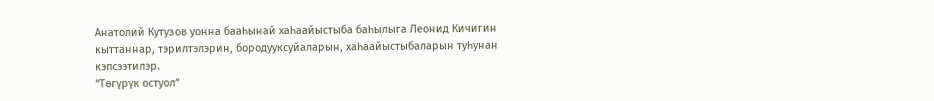Анатолий Кутузов уонна бааһынай хаһаайыстыба баһылыга Леонид Кичигин кыттаннар, тэрилтэлэрин, бородууксуйаларын, хаһаайыстыбаларын туһунан кэпсээтилэр.
“Төгүрүк остуол”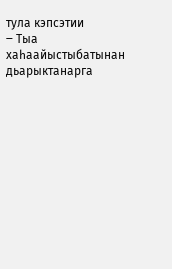тула кэпсэтии
‒ Тыа хаһаайыстыбатынан дьарыктанарга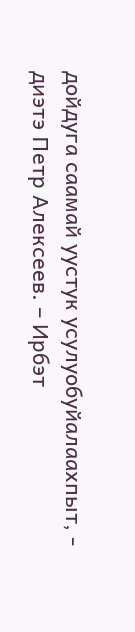дойдуга саамай уустук усулуобуйалаахпыт, - диэтэ Петр Алексеев. – Ирбэт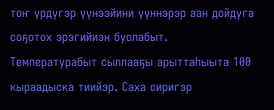тоҥ үрдүгэр үүнээйини үүннэрэр аан дойдуга соҕотох эрэгийиэн буолабыт. Температурабыт сыллааҕы арыттаһыыта 100 кыраадыска тиийэр. Саха сиригэр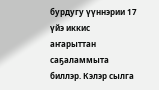бурдугу үүннэрии 17 үйэ иккис аҥарыттан саҕаламмыта биллэр. Кэлэр сылга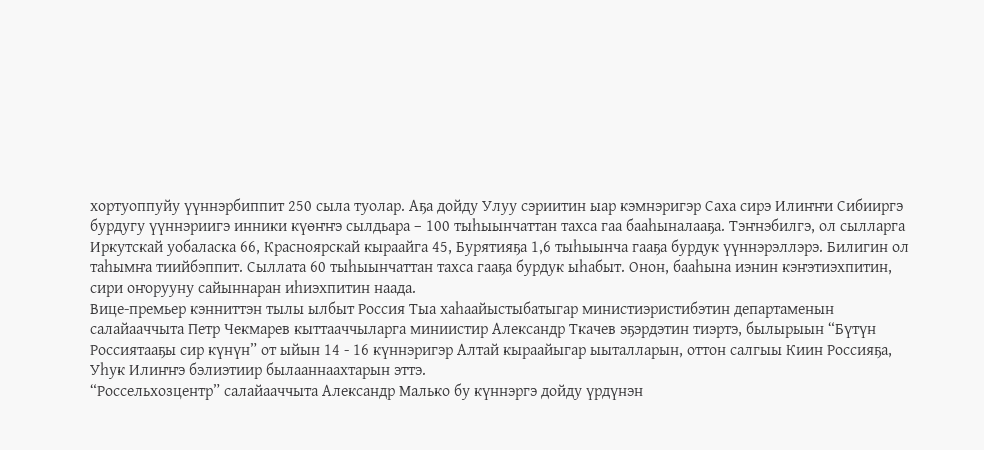хортуоппуйу үүннэрбиппит 250 сыла туолар. Аҕа дойду Улуу сэриитин ыар кэмнэригэр Саха сирэ Илиҥҥи Сибииргэ бурдугу үүннэриигэ инники күөҥҥэ сылдьара – 100 тыһыынчаттан тахса гаа бааһыналааҕа. Тэҥнэбилгэ, ол сылларга Иркутскай уобаласка 66, Красноярскай кыраайга 45, Бурятияҕа 1,6 тыһыынча гааҕа бурдук үүннэрэллэрэ. Билигин ол таһымҥа тиийбэппит. Сыллата 60 тыһыынчаттан тахса гааҕа бурдук ыһабыт. Онон, бааһына иэнин кэҥэтиэхпитин, сири оҥорууну сайыннаран иһиэхпитин наада.
Вице-премьер кэнниттэн тылы ылбыт Россия Тыа хаһаайыстыбатыгар министиэристибэтин департаменын салайааччыта Петр Чекмарев кыттааччыларга миниистир Александр Ткачев эҕэрдэтин тиэртэ, былырыын “Бүтүн Россиятааҕы сир күнүн” от ыйын 14 - 16 күннэригэр Алтай кыраайыгар ыыталларын, оттон салгыы Киин Россияҕа, Уһук Илиҥҥэ бэлиэтиир былааннаахтарын эттэ.
“Россельхозцентр” салайааччыта Александр Малько бу күннэргэ дойду үрдүнэн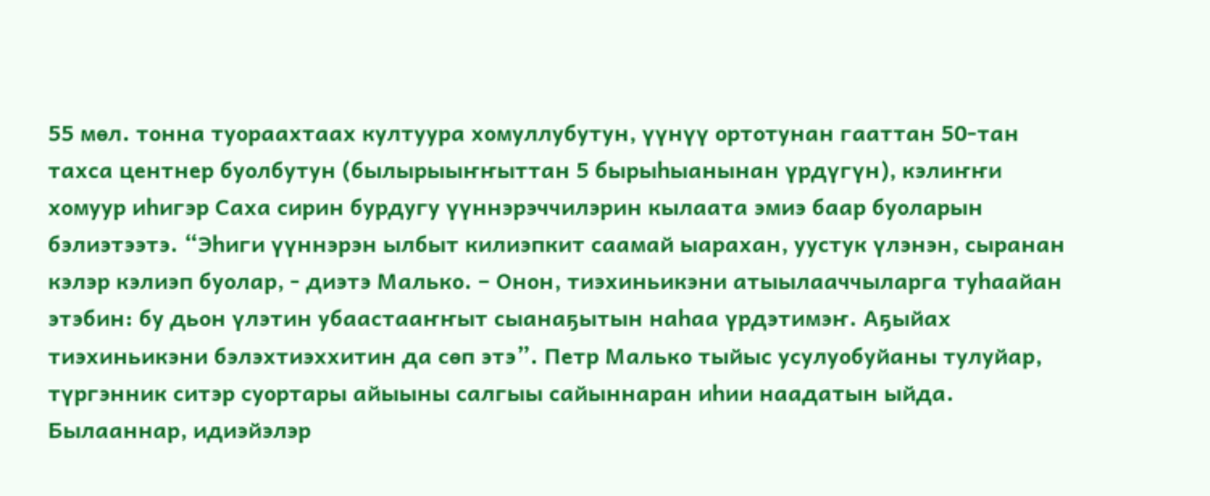55 мөл. тонна туораахтаах култуура хомуллубутун, үүнүү ортотунан гааттан 50-тан тахса центнер буолбутун (былырыыҥҥыттан 5 бырыһыанынан үрдүгүн), кэлиҥҥи хомуур иһигэр Саха сирин бурдугу үүннэрэччилэрин кылаата эмиэ баар буоларын бэлиэтээтэ. “Эһиги үүннэрэн ылбыт килиэпкит саамай ыарахан, уустук үлэнэн, сыранан кэлэр кэлиэп буолар, - диэтэ Малько. – Онон, тиэхиньикэни атыылааччыларга туһаайан этэбин: бу дьон үлэтин убаастааҥҥыт сыанаҕытын наһаа үрдэтимэҥ. Аҕыйах тиэхиньикэни бэлэхтиэххитин да сөп этэ”. Петр Малько тыйыс усулуобуйаны тулуйар, түргэнник ситэр суортары айыыны салгыы сайыннаран иһии наадатын ыйда.
Былааннар, идиэйэлэр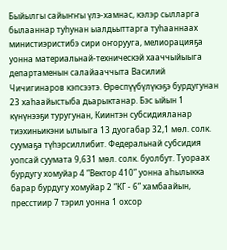Быйылгы сайыҥҥы үлэ-хамнас, кэлэр сылларга былааннар туһунан ыалдьыттарга туһааннаах министиэристибэ сири оҥорууга, мелиорацияҕа уонна материальнай-техническэй хааччыйыыга департаменын салайааччыта Василий Чичигинаров кэпсээтэ. Өрөспүүбүлүкэҕэ бурдугунан 23 хаһаайыстыба дьарыктанар. Бэс ыйын 1 күнүнээҕи туругунан, Киинтэн субсидияланар тиэхиньикэни ылыыга 13 дуогабар 32,1 мөл. солк. суумаҕа түһэрсиллибит. Федеральнай субсидия уопсай суумата 9,631 мөл. солк. буолбут. Туораах бурдугу хомуйар 4 “Вектор 410” уонна аһылыкка барар бурдугу хомуйар 2 “КГ - 6” хамбаайын, пресстиир 7 тэрил уонна 1 охсор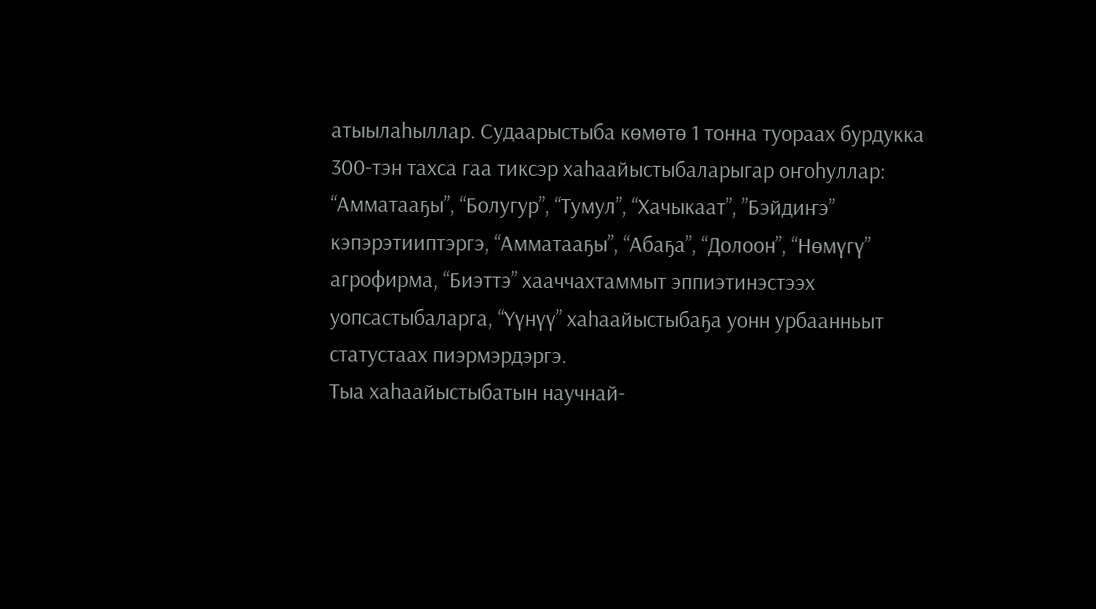атыылаһыллар. Судаарыстыба көмөтө 1 тонна туораах бурдукка 300-тэн тахса гаа тиксэр хаһаайыстыбаларыгар оҥоһуллар: “Амматааҕы”, “Болугур”, “Тумул”, “Хачыкаат”, ”Бэйдиҥэ” кэпэрэтииптэргэ, “Амматааҕы”, “Абаҕа”, “Долоон”, “Нөмүгү” агрофирма, “Биэттэ” хааччахтаммыт эппиэтинэстээх уопсастыбаларга, “Үүнүү” хаһаайыстыбаҕа уонн урбаанньыт статустаах пиэрмэрдэргэ.
Тыа хаһаайыстыбатын научнай-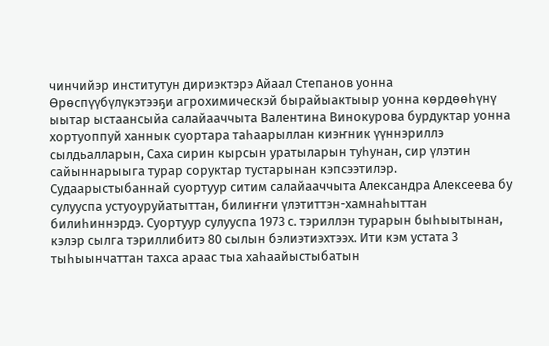чинчийэр институтун дириэктэрэ Айаал Степанов уонна Өрөспүүбүлүкэтээҕи агрохимическэй бырайыактыыр уонна көрдөөһүнү ыытар ыстаансыйа салайааччыта Валентина Винокурова бурдуктар уонна хортуоппуй ханнык суортара таһаарыллан киэҥник үүннэриллэ сылдьалларын, Саха сирин кырсын уратыларын туһунан, сир үлэтин сайыннарыыга турар соруктар тустарынан кэпсээтилэр. Судаарыстыбаннай суортуур ситим салайааччыта Александра Алексеева бу сулууспа устуоуруйатыттан, билиҥҥи үлэтиттэн-хамнаһыттан билиһиннэрдэ. Суортуур сулууспа 1973 с. тэриллэн турарын быһыытынан, кэлэр сылга тэриллибитэ 80 сылын бэлиэтиэхтээх. Ити кэм устата 3 тыһыынчаттан тахса араас тыа хаһаайыстыбатын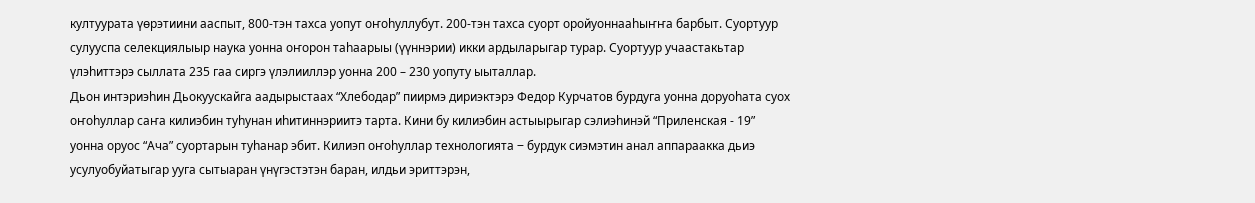култуурата үөрэтиини ааспыт, 800-тэн тахса уопут оҥоһуллубут. 200-тэн тахса суорт оройуоннааһыҥҥа барбыт. Суортуур сулууспа селекциялыыр наука уонна оҥорон таһаарыы (үүннэрии) икки ардыларыгар турар. Суортуур учаастакьтар үлэһиттэрэ сыллата 235 гаа сиргэ үлэлииллэр уонна 200 – 230 уопуту ыыталлар.
Дьон интэриэһин Дьокуускайга аадырыстаах “Хлебодар” пиирмэ дириэктэрэ Федор Курчатов бурдуга уонна доруоһата суох оҥоһуллар саҥа килиэбин туһунан иһитиннэриитэ тарта. Кини бу килиэбин астыырыгар сэлиэһинэй “Приленская - 19” уонна оруос “Ача” суортарын туһанар эбит. Килиэп оҥоһуллар технологията ‒ бурдук сиэмэтин анал аппараакка дьиэ усулуобуйатыгар ууга сытыаран үнүгэстэтэн баран, илдьи эриттэрэн,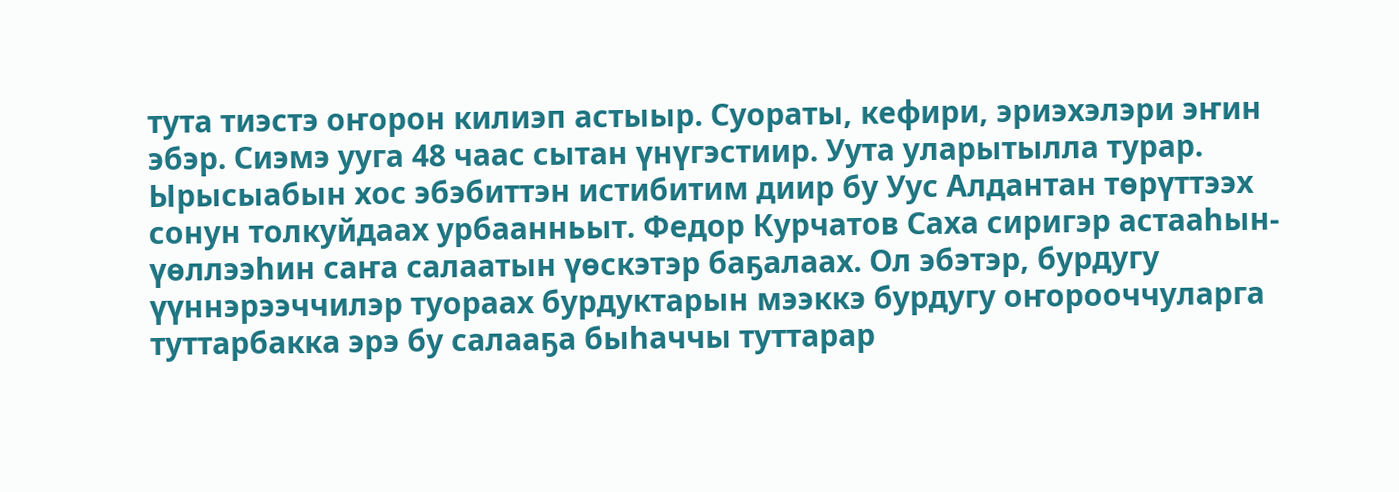тута тиэстэ оҥорон килиэп астыыр. Суораты, кефири, эриэхэлэри эҥин эбэр. Сиэмэ ууга 48 чаас сытан үнүгэстиир. Уута уларытылла турар. Ырысыабын хос эбэбиттэн истибитим диир бу Уус Алдантан төрүттээх сонун толкуйдаах урбаанньыт. Федор Курчатов Саха сиригэр астааһын-үөллээһин саҥа салаатын үөскэтэр баҕалаах. Ол эбэтэр, бурдугу үүннэрээччилэр туораах бурдуктарын мээккэ бурдугу оҥорооччуларга туттарбакка эрэ бу салааҕа быһаччы туттарар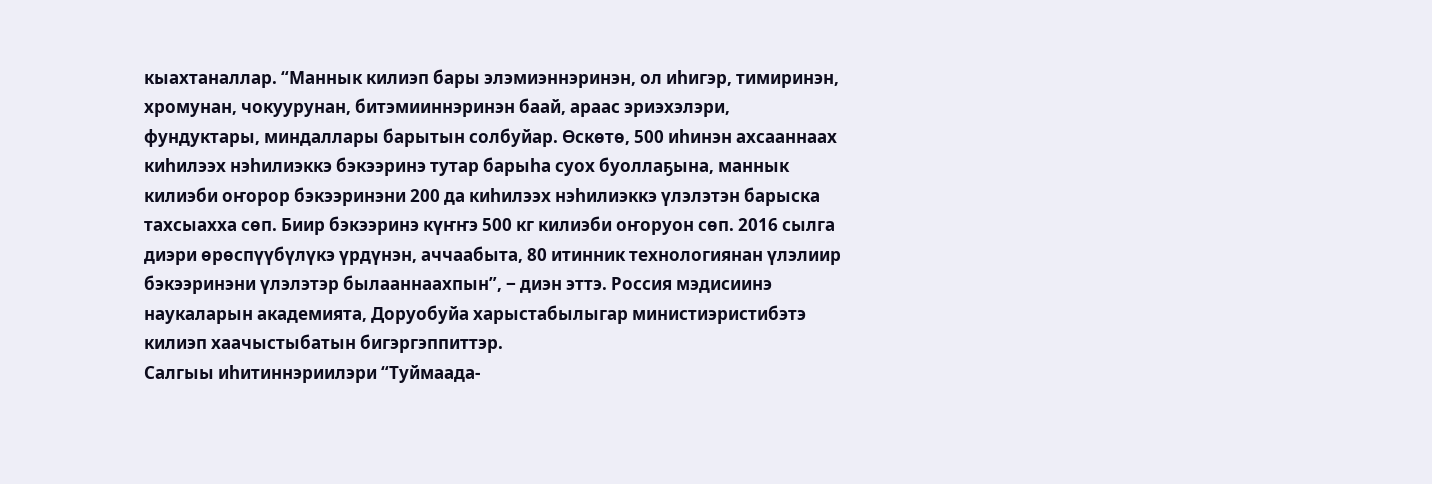кыахтаналлар. “Маннык килиэп бары элэмиэннэринэн, ол иһигэр, тимиринэн, хромунан, чокуурунан, битэмииннэринэн баай, араас эриэхэлэри, фундуктары, миндаллары барытын солбуйар. Өскөтө, 500 иһинэн ахсааннаах киһилээх нэһилиэккэ бэкээринэ тутар барыһа суох буоллаҕына, маннык килиэби оҥорор бэкээринэни 200 да киһилээх нэһилиэккэ үлэлэтэн барыска тахсыахха сөп. Биир бэкээринэ күҥҥэ 500 кг килиэби оҥоруон сөп. 2016 сылга диэри өрөспүүбүлүкэ үрдүнэн, аччаабыта, 80 итинник технологиянан үлэлиир бэкээринэни үлэлэтэр былааннаахпын”, ‒ диэн эттэ. Россия мэдисиинэ наукаларын академията, Доруобуйа харыстабылыгар министиэристибэтэ килиэп хаачыстыбатын бигэргэппиттэр.
Салгыы иһитиннэриилэри “Туймаада-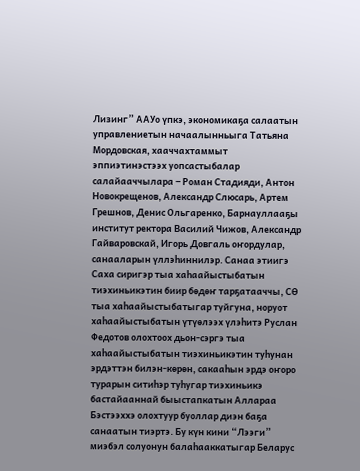Лизинг” ААУо үпкэ, экономикаҕа салаатын управлениетын начаалынньыга Татьяна Мордовская, хааччахтаммыт эппиэтинэстээх уопсастыбалар салайааччылара ‒ Роман Стадияди, Антон Новокрещенов, Александр Слюсарь, Артем Грешнов, Денис Ольгаренко, Барнауллааҕы институт ректора Василий Чижов, Александр Гайваровскай, Игорь Довгаль оҥордулар, санааларын үллэһиннилэр. Санаа этиигэ Саха сиригэр тыа хаһаайыстыбатын тиэхиньикэтин биир бөдөҥ тарҕатааччы, СӨ тыа хаһаайыстыбатыгар туйгуна, норуот хаһаайыстыбатын үтүөлээх үлэһитэ Руслан Федотов олохтоох дьон-сэргэ тыа хаһаайыстыбатын тиэхиньикэтин туһунан эрдэттэн билэн-көрөн, сакааһын эрдэ оҥоро турарын ситиһэр туһугар тиэхиньикэ бастайааннай быыстапкатын Аллараа Бэстээххэ олохтуур буоллар диэн баҕа санаатын тиэртэ. Бу күн кини “Лээги” миэбэл солуонун балаһааккатыгар Беларус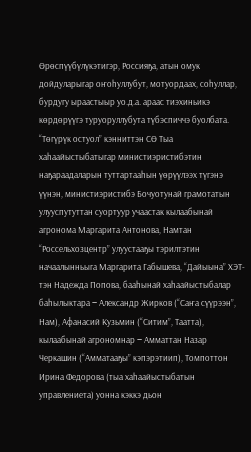Өрөспүүбүлүкэтигэр, Россияҕа, атын омук дойдуларыгар оҥоһуллубут, мотуордаах, соһуллар, бурдугу ыраастыыр уо.д.а. араас тиэхиньикэ көрдөрүүгэ туруоруллубута түбэспиччэ буолбата.
“Төгүрүк остуол” кэнниттэн СӨ Тыа хаһаайыстыбатыгар министиэристибэтин наҕараадаларын туттартааһын үөрүүлээх түгэнэ үүнэн, министиэристибэ Бочуотунай грамотатын улууспутуттан суортуур учаастак кылаабынай агронома Маргарита Антонова, Намтан “Россельхозцентр” улуустааҕы тэрилтэтин начаалынньыга Маргарита Габышева, “Дайыына” ХЭТ-тэн Надежда Попова, бааһынай хаһаайыстыбалар баһылыктара ‒ Александр Жирков (“Саҥа сүүрээн”, Нам), Афанасий Кузьмин (“Ситим”, Таатта), кылаабынай агрономнар ‒ Амматтан Назар Черкашин (“Амматааҕы” кэпэрэтиип), Томпоттон Ирина Федорова (тыа хаһаайыстыбатын управлениета) уонна кэккэ дьон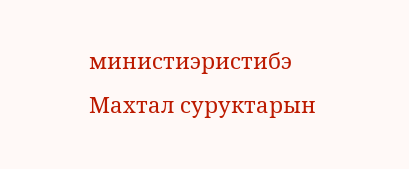министиэристибэ Махтал суруктарын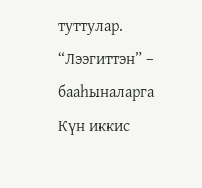туттулар.
“Лээгиттэн” ‒ бааһыналарга
Күн иккис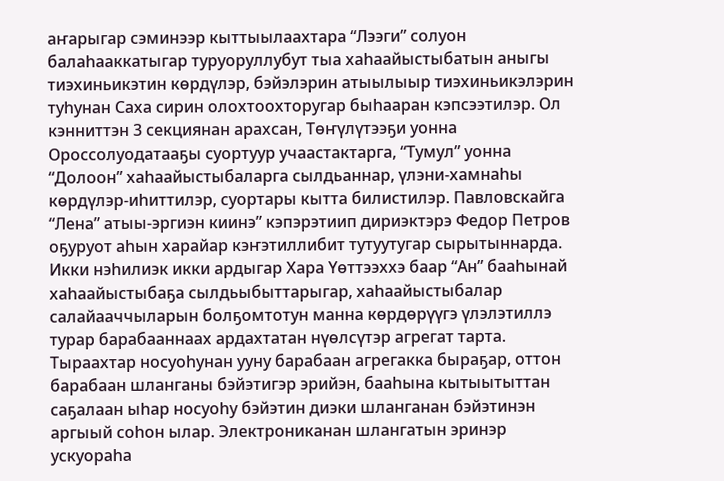аҥарыгар сэминээр кыттыылаахтара “Лээги” солуон балаһааккатыгар туруоруллубут тыа хаһаайыстыбатын аныгы тиэхиньикэтин көрдүлэр, бэйэлэрин атыылыыр тиэхиньикэлэрин туһунан Саха сирин олохтоохторугар быһааран кэпсээтилэр. Ол кэнниттэн 3 секциянан арахсан, Төҥүлүтээҕи уонна Ороссолуодатааҕы суортуур учаастактарга, “Тумул” уонна “Долоон” хаһаайыстыбаларга сылдьаннар, үлэни-хамнаһы көрдүлэр-иһиттилэр, суортары кытта билистилэр. Павловскайга “Лена” атыы-эргиэн киинэ” кэпэрэтиип дириэктэрэ Федор Петров оҕуруот аһын харайар кэҥэтиллибит тутуутугар сырытыннарда. Икки нэһилиэк икки ардыгар Хара Үөттээххэ баар “Ан” бааһынай хаһаайыстыбаҕа сылдьыбыттарыгар, хаһаайыстыбалар салайааччыларын болҕомтотун манна көрдөрүүгэ үлэлэтиллэ турар барабааннаах ардахтатан нүөлсүтэр агрегат тарта. Тыраахтар носуоһунан ууну барабаан агрегакка быраҕар, оттон барабаан шланганы бэйэтигэр эрийэн, бааһына кытыытыттан саҕалаан ыһар носуоһу бэйэтин диэки шланганан бэйэтинэн аргыый соһон ылар. Электрониканан шлангатын эринэр ускуораһа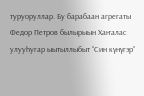туруоруллар. Бу барабаан агрегаты Федор Петров былырыын Хаҥалас улууһугар ыытыллыбыт “Син күнүгэр”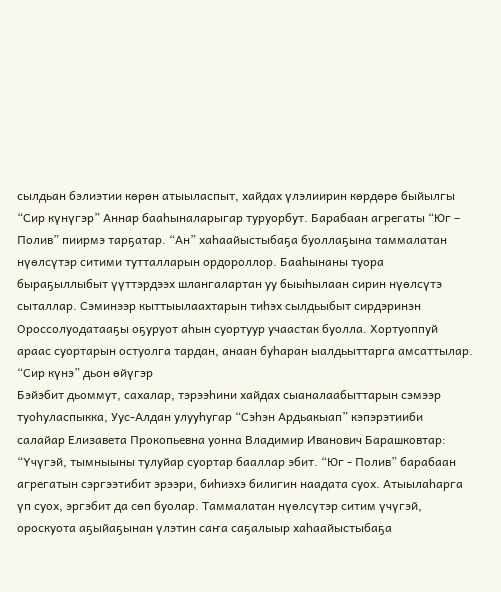сылдьан бэлиэтии көрөн атыыласпыт, хайдах үлэлиирин көрдөрө быйылгы “Сир күнүгэр” Аннар бааһыналарыгар туруорбут. Барабаан агрегаты “Юг – Полив” пиирмэ тарҕатар. “Ан” хаһаайыстыбаҕа буоллаҕына таммалатан нүөлсүтэр ситими тутталларын ордороллор. Бааһынаны туора быраҕыллыбыт үүттэрдээх шлангалартан уу быыһылаан сирин нүөлсүтэ сыталлар. Сэминээр кыттыылаахтарын тиһэх сылдьыбыт сирдэринэн Ороссолуодатааҕы оҕуруот аһын суортуур учаастак буолла. Хортуоппуй араас суортарын остуолга тардан, анаан буһаран ыалдьыттарга амсаттылар.
“Сир күнэ” дьон өйүгэр
Бэйэбит дьоммут, сахалар, тэрээһини хайдах сыаналаабыттарын сэмээр туоһуласпыкка, Уус-Алдан улууһугар “Сэһэн Ардьакыап” кэпэрэтииби салайар Елизавета Прокопьевна уонна Владимир Иванович Барашковтар: “Үчүгэй, тымныыны тулуйар суортар бааллар эбит. “Юг - Полив” барабаан агрегатын сэргээтибит эрээри, биһиэхэ билигин наадата суох. Атыылаһарга үп суох, эргэбит да сөп буолар. Таммалатан нүөлсүтэр ситим үчүгэй, ороскуота аҕыйаҕынан үлэтин саҥа саҕалыыр хаһаайыстыбаҕа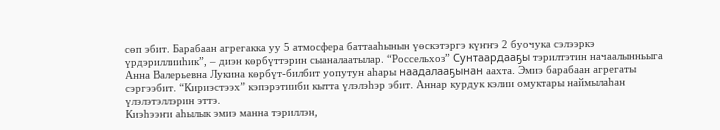сөп эбит. Барабаан агрегакка уу 5 атмосфера баттааһынын үөскэтэргэ күҥҥэ 2 буочука сэлээркэ үрдэриллииһик”, ‒ диэн көрбүттэрин сыаналаатылар. “Россельхоз” Сунтаардааҕы тэрилтэтин начаалынньыга Анна Валерьевна Лукина көрбүт-билбит уопутун аһары наадалааҕынан аахта. Эмиэ барабаан агрегаты сэргээбит. “Кириэстээх” кэпэрэтииби кытта үлэлэһэр эбит. Аннар курдук кэлии омуктары наймылаһан үлэлэтэллэрин эттэ.
Киэһээҥи аһылык эмиэ манна тэриллэн,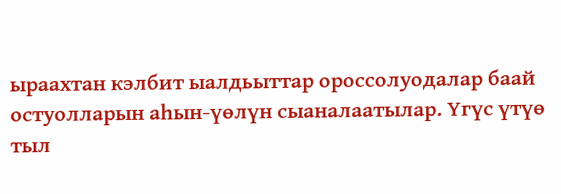ыраахтан кэлбит ыалдьыттар ороссолуодалар баай остуолларын аһын-үөлүн сыаналаатылар. Үгүс үтүө тыл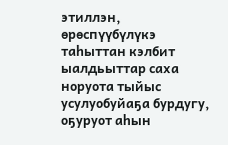этиллэн, өрөспүүбүлүкэ таһыттан кэлбит ыалдьыттар саха норуота тыйыс усулуобуйаҕа бурдугу, оҕуруот аһын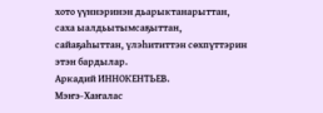хото үүннэринэн дьарыктанарыттан, саха ыалдьытымсаҕыттан, сайаҕаһыттан, үлэһититтэн сөхпүттэрин этэн бардылар.
Аркадий ИННОКЕНТЬЕВ.
Мэҥэ-Хаҥалас